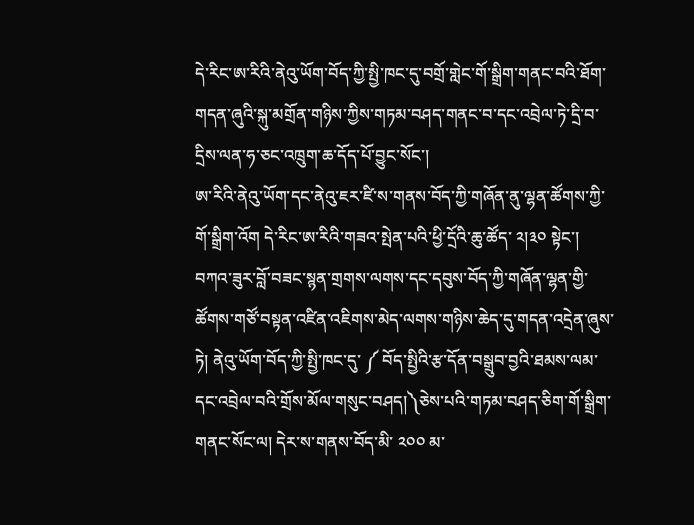དེ་རིང་ཨ་རིའི་ནེའུ་ཡོག་བོད་ཀྱི་སྤྱི་ཁང་དུ་བགྲོ་གླེང་གོ་སྒྲིག་གནང་བའི་ཐོག་གདན་ཞུའི་སྐུ་མགྲོན་གཉིས་ཀྱིས་གཏམ་བཤད་གནང་བ་དང་འབྲེལ་ཏེ་དྲི་བ་དྲིས་ལན་ཧ་ཅང་འཁྲུག་ཆ་དོད་པོ་བྱུང་སོང་།
ཨ་རིའི་ནེའུ་ཡོག་དང་ནེའུ་ཇར་ཛི་ས་གནས་བོད་ཀྱི་གཞོན་ནུ་ལྷན་ཚོགས་ཀྱི་གོ་སྒྲིག་འོག དེ་རིང་ཨ་རིའི་གཟའ་སྤེན་པའི་ཕྱི་དྲོའི་ཆུ་ཚོད་ ༢།༣༠ སྟེང་། བཀའ་ཟུར་བློ་བཟང་སྙན་གྲགས་ལགས་དང་དབུས་བོད་ཀྱི་གཞོན་ལྷན་གྱི་ཚོགས་གཙོ་བསྟན་འཛིན་འཇིགས་མེད་ལགས་གཉིས་ཆེད་དུ་གདན་འདྲེན་ཞུས་ཏེ། ནེའུ་ཡོག་བོད་ཀྱི་སྤྱི་ཁང་དུ་ ༼ བོད་སྤྱིའི་རྩ་དོན་བསྒྲུབ་བྱའི་ཐམས་ལམ་དང་འབྲེལ་བའི་གྲོས་མོལ་གསུང་བཤད།༽ཅེས་པའི་གཏམ་བཤད་ཅིག་གོ་སྒྲིག་གནང་སོང་ལ། དེར་ས་གནས་བོད་མི་ ༢༠༠ མ་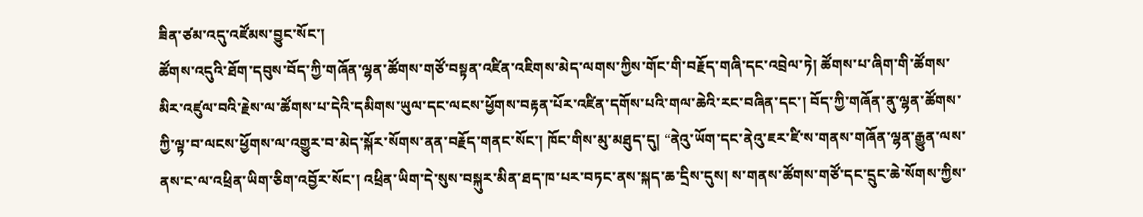ཟིན་ཙམ་འདུ་འཛོམས་བྱུང་སོང་།
ཚོགས་འདུའི་ཐོག་དབུས་བོད་ཀྱི་གཞོན་ལྷན་ཚོགས་གཙོ་བསྟན་འཛིན་འཇིགས་མེད་ལགས་ཀྱིས་གོང་གི་བརྗོད་གཞི་དང་འབྲེལ་ཏེ། ཚོགས་པ་ཞིག་གི་ཚོགས་མིར་འཛུལ་བའི་རྗེས་ལ་ཚོགས་པ་དེའི་དམིགས་ཡུལ་དང་ལངས་ཕྱོགས་བརྟན་པོར་འཛིན་དགོས་པའི་གལ་ཆེའི་རང་བཞིན་དང་། བོད་ཀྱི་གཞོན་ནུ་ལྷན་ཚོགས་ཀྱི་ལྟ་བ་ལངས་ཕྱོགས་ལ་འགྱུར་བ་མེད་སྐོར་སོགས་ནན་བརྗོད་གནང་སོང་། ཁོང་གིས་མུ་མཐུད་དུ། “ནེའུ་ཡོག་དང་ནེའུ་ཇར་ཛི་ས་གནས་གཞོན་ལྷན་རྒྱུན་ལས་ནས་ང་ལ་འཕྲིན་ཡིག་ཅིག་འབྱོར་སོང་། འཕྲིན་ཡིག་དེ་སུས་བསྐུར་མིན་ཐད་ཁ་པར་བཏང་ནས་སྐད་ཆ་དྲིས་དུས། ས་གནས་ཚོགས་གཙོ་དང་དྲུང་ཆེ་སོགས་ཀྱིས་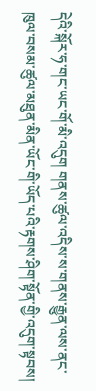དེའི་སྐོར་ཧ་གང་ཡང་གོ་མི་འདུག གནས་ཚུལ་འདིས་ས་གནས་རྒྱུན་ལས་ནང་ཁུལ་བསམ་ཚུལ་མཐུན་མིན་ཡོང་གི་ཡོད་པའི་རྟགས་ཤིག་སྟོན་གྱི་འདུག་སྟབས།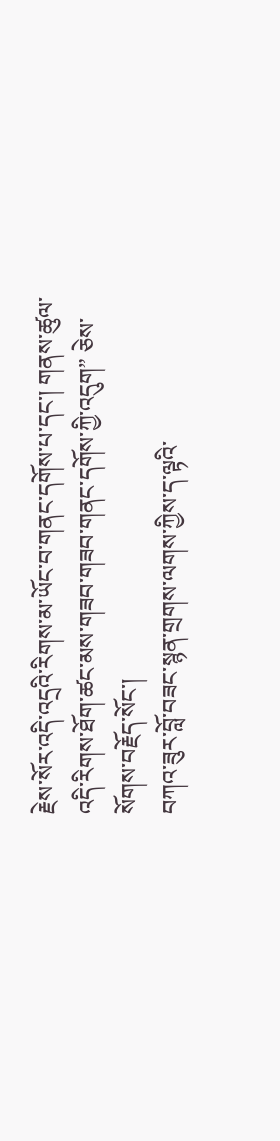རྗེས་སོར་འདི་འདྲའི་རིགས་མ་ཡོང་བ་གནང་དགོས་པ་དང་། གནས་ཚུལ་འདི་རིགས་ཐོག་ཚང་མས་གཟབ་གཟབ་གནང་དགོས་ཀྱི་འདུག” ཅེས་སོགས་བརྗོད་སོང་།
བཀའ་ཟུར་བློ་བཟང་སྙན་གྲགས་ལགས་ཀྱིས་ད་ལྟའི་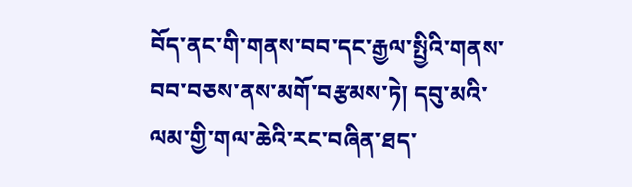བོད་ནང་གི་གནས་བབ་དང་རྒྱལ་སྤྱིའི་གནས་བབ་བཅས་ནས་མགོ་བརྩམས་ཏེ། དབུ་མའི་ལམ་གྱི་གལ་ཆེའི་རང་བཞིན་ཐད་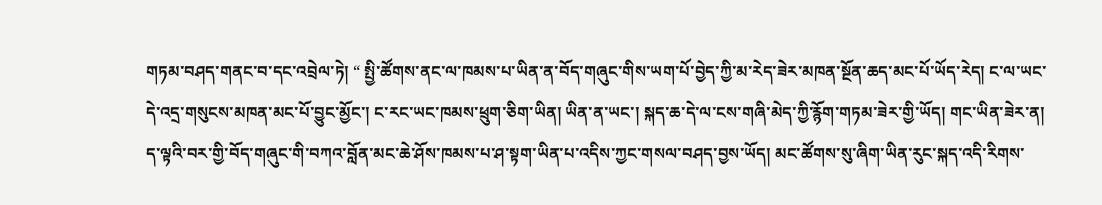གཏམ་བཤད་གནང་བ་དང་འབྲེལ་ཏེ། “ སྤྱི་ཚོགས་ནང་ལ་ཁམས་པ་ཡིན་ན་བོད་གཞུང་གིས་ཡག་པོ་བྱེད་ཀྱི་མ་རེད་ཟེར་མཁན་སྔོན་ཆད་མང་པོ་ཡོད་རེད། ང་ལ་ཡང་དེ་འདྲ་གསུངས་མཁན་མང་པོ་བྱུང་མྱོང་། ང་རང་ཡང་ཁམས་ཕྲུག་ཅིག་ཡིན། ཡིན་ན་ཡང་། སྐད་ཆ་དེ་ལ་ངས་གཞི་མེད་ཀྱི་རྙོག་གཏམ་ཟེར་གྱི་ཡོད། གང་ཡིན་ཟེར་ན། ད་ལྟའི་བར་གྱི་བོད་གཞུང་གི་བཀའ་བློན་མང་ཆེ་ཤོས་ཁམས་པ་ཤ་སྟག་ཡིན་པ་འདིས་ཀྱང་གསལ་བཤད་བྱས་ཡོད། མང་ཚོགས་སུ་ཞིག་ཡིན་རུང་སྐད་འདི་རིགས་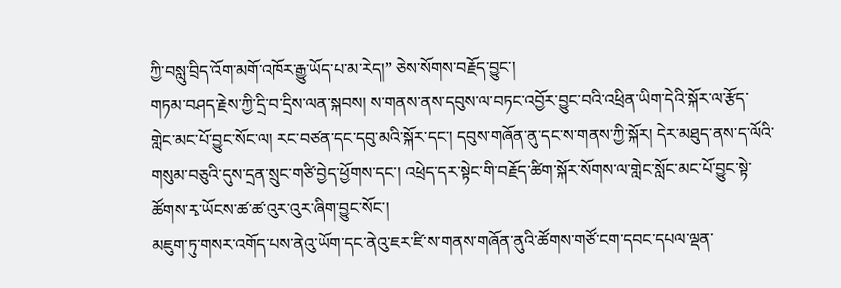ཀྱི་བསླུ་བྲིད་འོག་མགོ་འཁོར་རྒྱུ་ཡོད་པ་མ་རེད།” ཅེས་སོགས་བརྗོད་བྱུང་།
གཏམ་བཤད་རྗེས་ཀྱི་དྲི་བ་དྲིས་ལན་སྐབས། ས་གནས་ནས་དབུས་ལ་བཏང་འབྱོར་བྱུང་བའི་འཕྲིན་ཡིག་དེའི་སྐོར་ལ་རྩོད་གླེང་མང་པོ་བྱུང་སོང་ལ། རང་བཙན་དང་དབུ་མའི་སྐོར་དང་། དབུས་གཞོན་ནུ་དང་ས་གནས་ཀྱི་སྐོར། དེར་མཐུད་ནས་ད་ལོའི་གསུམ་བཅུའི་དུས་དྲན་སྲུང་གཙི་བྱེད་ཕྱོགས་དང་། འཕྲེད་དར་སྟེང་གི་བརྗོད་ཚིག་སྐོར་སོགས་ལ་གླེང་སློང་མང་པོ་བྱུང་སྟེ་ཚོགས་རྭ་ཡོངས་ཚ་ཚ་འུར་འུར་ཞིག་བྱུང་སོང་།
མཇུག་ཏུ་གསར་འགོད་པས་ནེའུ་ཡོག་དང་ནེའུ་ཇར་ཛི་ས་གནས་གཞོན་ནུའི་ཚོགས་གཙོ་ངག་དབང་དཔལ་ལྡན་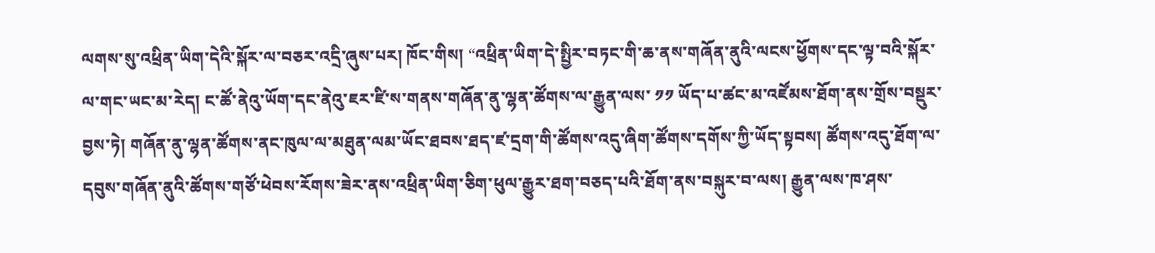ལགས་སུ་འཕྲིན་ཡིག་དེའི་སྐོར་ལ་བཅར་འདྲི་ཞུས་པར། ཁོང་གིས། “འཕྲིན་ཡིག་དེ་སྤྱིར་བཏང་གི་ཆ་ནས་གཞོན་ནུའི་ལངས་ཕྱོགས་དང་ལྟ་བའི་སྐོར་ལ་གང་ཡང་མ་རེད། ང་ཚོ་ནེའུ་ཡོག་དང་ནེའུ་ཇར་ཛི་ས་གནས་གཞོན་ནུ་ལྷན་ཚོགས་ལ་རྒྱུན་ལས་ ༡༡ ཡོད་པ་ཚང་མ་འཛོམས་ཐོག་ནས་གྲོས་བསྡུར་བྱས་ཏེ། གཞོན་ནུ་ལྷན་ཚོགས་ནང་ཁུལ་ལ་མཐུན་ལམ་ཡོང་ཐབས་ཐད་ཛ་དྲག་གི་ཚོགས་འདུ་ཞིག་ཚོགས་དགོས་ཀྱི་ཡོད་སྟབས། ཚོགས་འདུ་ཐོག་ལ་དབུས་གཞོན་ནུའི་ཚོགས་གཙོ་ཕེབས་རོགས་ཟེར་ནས་འཕྲིན་ཡིག་ཅིག་ཕུལ་རྒྱུར་ཐག་བཅད་པའི་ཐོག་ནས་བསྐུར་བ་ལས། རྒྱུན་ལས་ཁ་ཤས་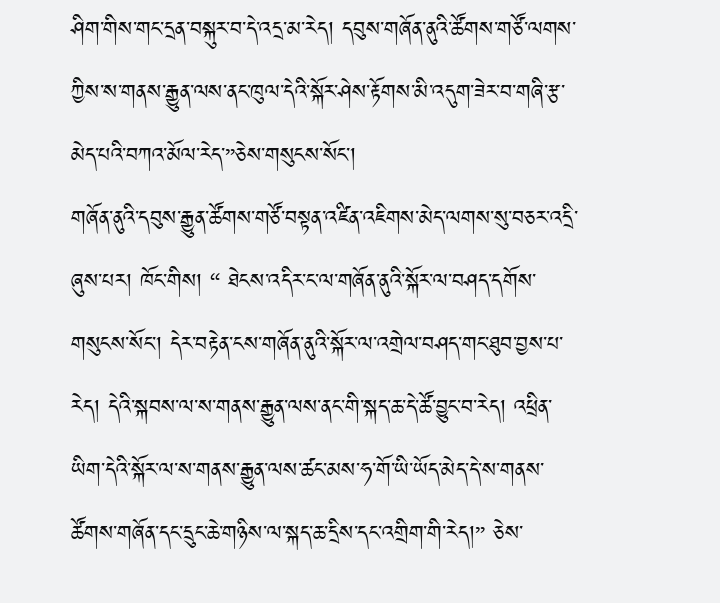ཤིག་གིས་གང་དྲན་བསྐུར་བ་དེ་འདྲ་མ་རེད། དབུས་གཞོན་ནུའི་ཚོགས་གཙོ་ལགས་ཀྱིས་ས་གནས་རྒྱུན་ལས་ནང་ཁུལ་དེའི་སྐོར་ཤེས་རྟོགས་མི་འདུག་ཟེར་བ་གཞི་རྩ་མེད་པའི་བཀའ་མོལ་རེད་”ཅེས་གསུངས་སོང་།
གཞོན་ནུའི་དབུས་རྒྱུན་ཚོགས་གཙོ་བསྟན་འཛིན་འཇིགས་མེད་ལགས་སུ་བཅར་འདྲི་ཞུས་པར། ཁོང་གིས། “ ཐེངས་འདིར་ང་ལ་གཞོན་ནུའི་སྐོར་ལ་བཤད་དགོས་གསུངས་སོང་། དེར་བརྟེན་ངས་གཞོན་ནུའི་སྐོར་ལ་འགྲེལ་བཤད་གང་ཐུབ་བྱས་པ་རེད། དེའི་སྐབས་ལ་ས་གནས་རྒྱུན་ལས་ནང་གི་སྐད་ཆ་དེ་ཚོ་བྱུང་བ་རེད། འཕྲིན་ཡིག་དེའི་སྐོར་ལ་ས་གནས་རྒྱུན་ལས་ཚང་མས་ཧ་གོ་ཡི་ཡོད་མེད་དེ་ས་གནས་ཚོགས་གཞོན་དང་དྲུང་ཆེ་གཉིས་ལ་སྐད་ཆ་དྲིས་དང་འགྲིག་གི་རེད།” ཅེས་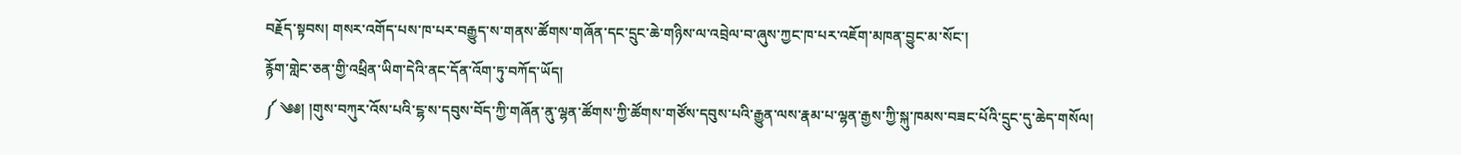བརྗོད་སྟབས། གསར་འགོད་པས་ཁ་པར་བརྒྱུད་ས་གནས་ཚོགས་གཞོན་དང་དྲུང་ཆེ་གཉིས་ལ་འབྲེལ་བ་ཞུས་ཀྱང་ཁ་པར་འཇོག་མཁན་བྱུང་མ་སོང་།
རྙོག་གླེང་ཅན་གྱི་འཕྲིན་ཡིག་དེའི་ནང་དོན་འོག་ཏུ་བཀོད་ཡོད།
༼ ༄༅། །གུས་བཀུར་འོས་པའི་ངྷ་ས་དབུས་བོད་ཀྱི་གཞོན་ནུ་ལྷན་ཚོགས་ཀྱི་ཚོགས་གཙོས་དབུས་པའི་རྒྱུན་ལས་རྣམ་པ་ལྷན་རྒྱས་ཀྱི་སྐུ་ཁམས་བཟང་པོའི་དྲུང་དུ་ཆེད་གསོལ།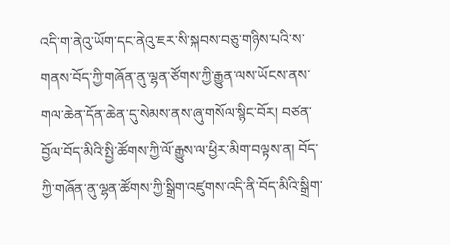འདི་ག་ནེའུ་ཡོག་དང་ནེའུ་ཇར་སི་སྐབས་བཅུ་གཉིས་པའི་ས་གནས་བོད་ཀྱི་གཞོན་ནུ་ལྷན་ཙོགས་ཀྱི་རྒྱུན་ལས་ཡོངས་ནས་གལ་ཆེན་དོན་ཆེན་དུ་སེམས་ནས་ཞུ་གསོལ་སྙིང་བོར། བཙན་བྱོལ་བོད་མིའི་སྤྱི་ཚོགས་ཀྱི་ལོ་རྒྱུས་ལ་ཕྱིར་མིག་བལྟས་ན། བོད་ཀྱི་གཞོན་ནུ་ལྷན་ཚོགས་ཀྱི་སྒྲིག་འཛུགས་འདི་ནི་བོད་མིའི་སྒྲིག་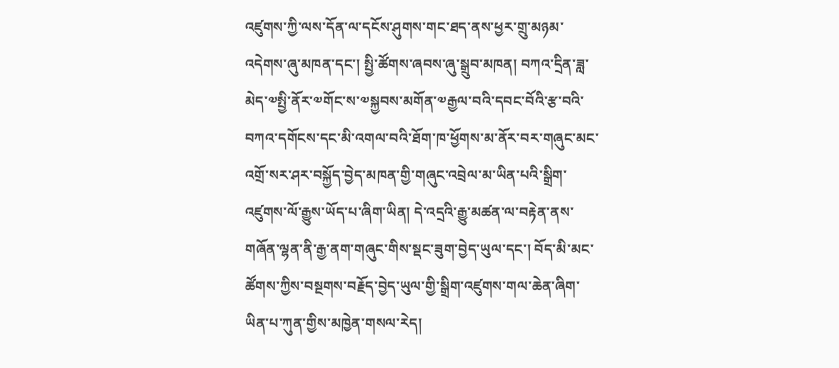འཛུགས་ཀྱི་ལས་དོན་ལ་དངོས་ཤུགས་གང་ཐད་ནས་ཕྱར་གྲུ་མཉམ་འདེགས་ཞུ་མཁན་དང་། སྤྱི་ཚོགས་ཞབས་ཞུ་སྒྲུབ་མཁན། བཀའ་དྲིན་ཟླ་མེད་༧སྤྱི་ནོར་༧གོང་ས་༧སྐྱབས་མགོན་༧རྒྱལ་བའི་དབང་བོའི་རྩ་བའི་བཀའ་དགོངས་དང་མི་འགལ་བའི་ཐོག་ཁ་ཕྱོགས་མ་ནོར་བར་གཞུང་མང་འགྲོ་སར་ཤར་བསྐྱོད་བྱེད་མཁན་གྱི་གཞུང་འབྲེལ་མ་ཡིན་པའི་སྒྲིག་འཛུགས་ལོ་རྒྱུས་ཡོད་པ་ཞིག་ཡིན། དེ་འདྲའི་རྒྱུ་མཚན་ལ་བརྟེན་ནས་གཞོན་ལྷན་ནི་རྒྱ་ནག་གཞུང་གིས་སྡང་ཟུག་བྱེད་ཡུལ་དང་། བོད་མི་མང་ཚོགས་ཀྱིས་བསྔགས་བརྗོད་བྱེད་ཡུལ་གྱི་སྒྲིག་འཛུགས་གལ་ཆེན་ཞིག་ཡིན་པ་ཀུན་གྱིས་མཁྱེན་གསལ་རེད།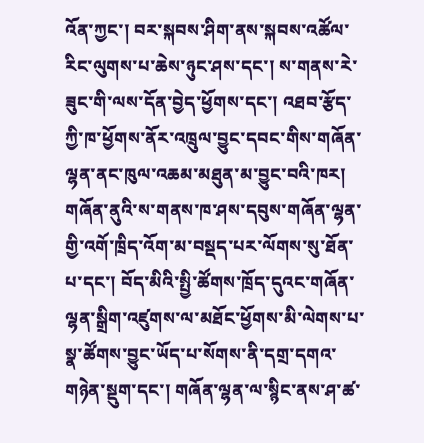འོན་ཀྱང་། བར་སྐབས་ཤིག་ནས་སྐབས་འཚོལ་རིང་ལུགས་པ་ཆེས་ཉུང་ཤས་དང་། ས་གནས་རེ་ཟུང་གི་ལས་དོན་བྱེད་ཕྱོགས་དང་། འཐབ་རྩོད་ཀྱི་ཁ་ཕྱོགས་ནོར་འཁྲུལ་བྱུང་དབང་གིས་གཞོན་ལྷན་ནང་ཁུལ་འཆམ་མཐུན་མ་བྱུང་བའི་ཁར། གཞོན་ནུའི་ས་གནས་ཁ་ཤས་དབུས་གཞོན་ལྷན་གྱི་འགོ་ཁྲིད་འོག་མ་བསྡད་པར་ལོགས་སུ་ཐོན་པ་དང་། བོད་མིའི་སྤྱི་ཚོགས་ཁྲོད་དུའང་གཞོན་ལྷན་སྒྲིག་འཛུགས་ལ་མཐོང་ཕྱོགས་མི་ལེགས་པ་སྣ་ཚོགས་བྱུང་ཡོད་པ་སོགས་ནི་དགྲ་དགའ་གཉེན་སྡུག་དང་། གཞོན་ལྷན་ལ་སྙིང་ནས་ཤ་ཚ་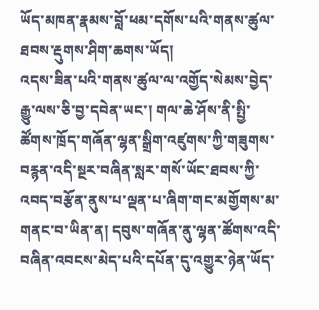ཡོད་མཁན་རྣམས་བློ་ཕམ་དགོས་པའི་གནས་ཚུལ་ཐབས་རྡུགས་ཤིག་ཆགས་ཡོད།
འདས་ཟིན་པའི་གནས་ཚུལ་ལ་འགྱོད་སེམས་བྱེད་རྒྱུ་ལས་ཅི་བྱ་དབེན་ཡང་། གལ་ཆེ་ཤོས་ནི་སྤྱི་ཚོགས་ཁྲོད་གཞོན་ལྷན་སྒྲིག་འཛུགས་ཀྱི་གཟུགས་བརྙན་འདི་སྔར་བཞིན་སླར་གསོ་ཡོང་ཐབས་ཀྱི་འབད་བརྩོན་ནུས་པ་ལྡན་པ་ཞིག་གང་མགྱོགས་མ་གནང་བ་ཡིན་ན། དབུས་གཞོན་ནུ་ལྷན་ཚོགས་འདི་བཞིན་འབངས་མེད་པའི་དཔོན་དུ་འགྱུར་ཉེན་ཡོད་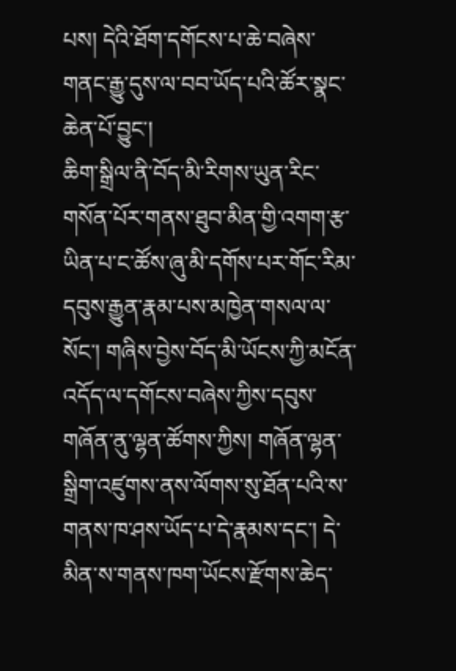པས། དེའི་ཐོག་དགོངས་པ་ཆེ་བཞེས་གནང་རྒྱུ་དུས་ལ་བབ་ཡོད་པའི་ཚོར་སྣང་ཆེན་པོ་བྱུང་།
ཆིག་སྒྲིལ་ནི་བོད་མི་རིགས་ཡུན་རིང་གསོན་པོར་གནས་ཐུབ་མིན་གྱི་འགག་རྩ་ཡིན་པ་ང་ཚོས་ཞུ་མི་དགོས་པར་གོང་རིམ་དབུས་རྒྱུན་རྣམ་པས་མཁྱེན་གསལ་ལ་སོང་། གཞིས་བྱེས་བོད་མི་ཡོངས་ཀྱི་མངོན་འདོད་ལ་དགོངས་བཞེས་ཀྱིས་དབུས་གཞོན་ནུ་ལྷན་ཚོགས་ཀྱིས། གཞོན་ལྷན་སྒྲིག་འཛུགས་ནས་ལོགས་སུ་ཐོན་པའི་ས་གནས་ཁ་ཤས་ཡོད་པ་དེ་རྣམས་དང་། དེ་མིན་ས་གནས་ཁག་ཡོངས་རྫོགས་ཆེད་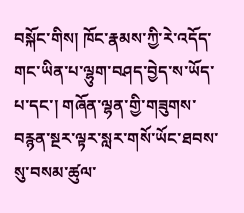བསྐོང་གིས། ཁོང་རྣམས་ཀྱི་རེ་འདོད་གང་ཡིན་པ་ལྷུག་བཤད་བྱེད་ས་ཡོད་པ་དང་། གཞོན་ལྷན་གྱི་གཟུགས་བརྙན་སྔར་ལྟར་སླར་གསོ་ཡོང་ཐབས་སུ་བསམ་ཚུལ་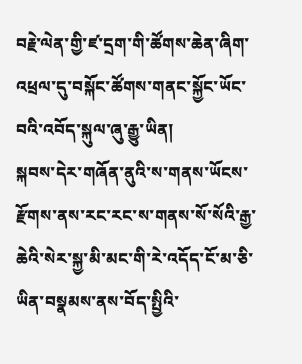བརྗེ་ལེན་གྱི་ཛ་དྲག་གི་ཚོགས་ཆེན་ཞིག་འཕྲལ་དུ་བསྐོང་ཚོགས་གནང་སྐྱོང་ཡོང་བའི་འབོད་སྐུལ་ཞུ་རྒྱུ་ཡིན།
སྐབས་དེར་གཞོན་ནུའི་ས་གནས་ཡོངས་རྫོགས་ནས་རང་རང་ས་གནས་སོ་སོའི་རྒྱ་ཆེའི་སེར་སྐྱ་མི་མང་གི་རེ་འདོད་ངོ་མ་ཅི་ཡིན་བསྣམས་ནས་བོད་སྤྱིའི་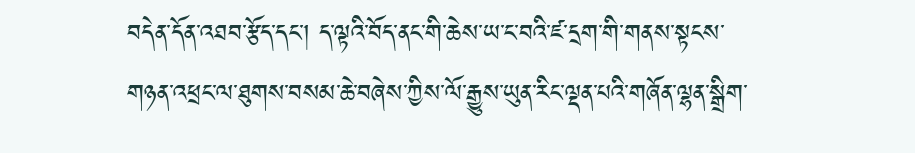བདེན་དོན་འཐབ་རྩོད་དང་། ད་ལྟའི་བོད་ནང་གི་ཆེས་ཡ་ང་བའི་ཛ་དྲག་གི་གནས་སྟངས་གཉན་འཕྲང་ལ་ཐུགས་བསམ་ཆེ་བཞེས་ཀྱིས་ལོ་རྒྱུས་ཡུན་རིང་ལྡན་པའི་གཞོན་ལྷན་སྒྲིག་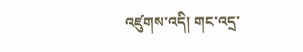འཛུགས་འདི། གང་འདྲ་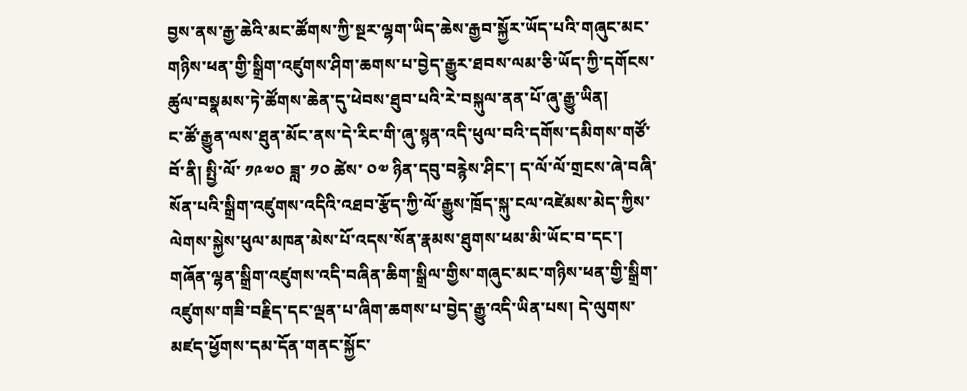བྱས་ནས་རྒྱ་ཆེའི་མང་ཚོགས་ཀྱི་སྔར་ལྷག་ཡིད་ཆེས་རྒྱབ་སྐྱོར་ཡོད་པའི་གཞུང་མང་གཉིས་ཕན་གྱི་སྒྲིག་འཛུགས་ཤིག་ཆགས་པ་བྱེད་རྒྱུར་ཐབས་ལམ་ཅི་ཡོད་ཀྱི་དགོངས་ཚུལ་བསྣམས་ཏེ་ཚོགས་ཆེན་དུ་ཕེབས་ཐུབ་པའི་རེ་བསྐུལ་ནན་པོ་ཞུ་རྒྱུ་ཡིན།
ང་ཚོ་རྒྱུན་ལས་ཐུན་མོང་ནས་དེ་རིང་གི་ཞུ་སྙན་འདི་ཕུལ་བའི་དགོས་དམིགས་གཙོ་བོ་ནི། སྤྱི་ལོ་ ༡༩༧༠ ཟླ་ ༡༠ ཚེས་ ༠༧ ཉིན་དབུ་བརྙེས་ཤིང་། ད་ལོ་ལོ་གྲངས་ཞེ་བཞི་སོན་པའི་སྒྲིག་འཛུགས་འདིའི་འཐབ་རྩོད་ཀྱི་ལོ་རྒྱུས་ཁྲོད་སྐུ་ངལ་འཛེམས་མེད་ཀྱིས་ལེགས་སྐྱེས་ཕུལ་མཁན་མེས་པོ་འདས་སོན་རྣམས་ཐུགས་ཕམ་མི་ཡོང་བ་དང་། གཞོན་ལྷན་སྒྲིག་འཛུགས་འདི་བཞིན་ཆིག་སྒྲིལ་གྱིས་གཞུང་མང་གཉིས་ཕན་གྱི་སྒྲིག་འཛུགས་གཟི་བརྗིད་དང་ལྡན་པ་ཞིག་ཆགས་པ་བྱེད་རྒྱུ་འདི་ཡིན་པས། དེ་ལུགས་མཛད་ཕྱོགས་དམ་དོན་གནང་སྐྱོང་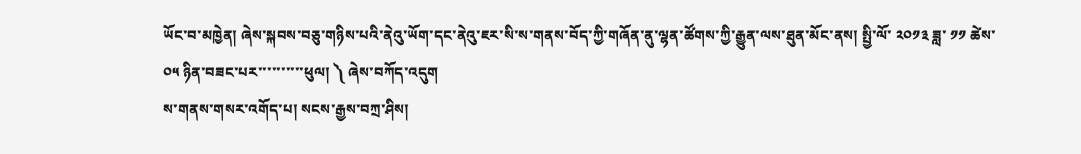ཡོང་བ་མཁྱེན། ཞེས་སྐབས་བཅུ་གཉིས་པའི་ནེའུ་ཡོག་དང་ནེའུ་ཇར་སི་ས་གནས་བོད་ཀྱི་གཞོན་ནུ་ལྷན་ཚོགས་ཀྱི་རྒྱུན་ལས་ཐུན་མོང་ནས། སྤྱི་ལོ་ ༢༠༡༣ ཟླ་ ༡༡ ཚེས་ ༠༥ ཉིན་བཟང་པར་་་་་་་་་་ཕུལ། ༽ ཞེས་བཀོད་འདུག
ས་གནས་གསར་འགོད་པ། སངས་རྒྱས་བཀྲ་ཤིས།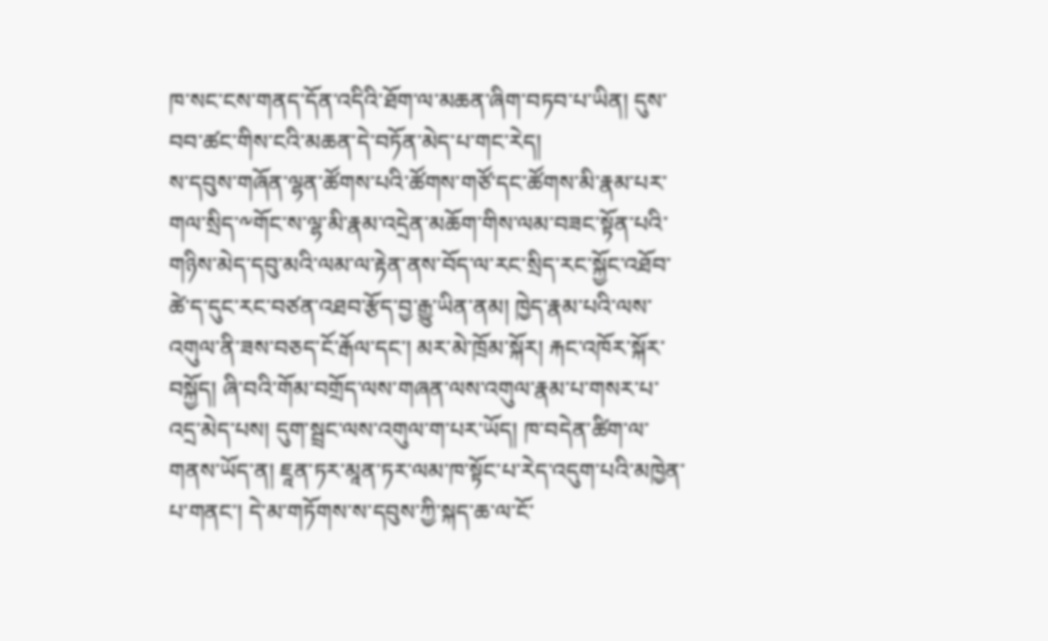ཁ་སང་ངས་གནད་དོན་འདིའི་ཐོག་ལ་མཆན་ཞིག་བཏབ་པ་ཡིན། དུས་བབ་ཚང་གིས་ངའི་མཆན་དེ་བཏོན་མེད་པ་གང་རེད།
ས་དབུས་གཞོན་ལྷན་ཚོགས་པའི་ཚོགས་གཙོ་དང་ཚོགས་མི་རྣམ་པར་གལ་སྲིད་༸གོང་ས་ལྷ་མི་རྣམ་འདྲེན་མཆོག་གིས་ལམ་བཟང་སྟོན་པའི་གཉིས་མེད་དབུ་མའི་ལམ་ལ་རྟེན་ནས་བོད་ལ་རང་སྲིད་རང་སྐྱོང་འཐོབ་ཚེ་ད་དུང་རང་བཙན་འཐབ་རྩོད་བྱ་རྒྱུ་ཡིན་ནམ། ཁྱེད་རྣམ་པའི་ལས་འགུལ་ནི་ཟས་བཅད་ངོ་རྒོལ་དང་། མར་མེ་ཁྲོམ་སྐོར། རྐང་འཁོར་སྐོར་བསྐྱོད། ཞི་བའི་གོམ་བགྲོད་ལས་གཞན་ལས་འགུལ་རྣམ་པ་གསར་པ་འདྲ་མེད་པས། དུག་སྦྲང་ལས་འགུལ་ག་པར་ཡོད། ཁ་བདེན་ཚིག་ལ་གནས་ཡོད་ན། ཇཱན་ཏར་མཱན་ཏར་ལམ་ཁ་སྟོང་པ་རེད་འདུག་པའི་མཁྱེན་པ་གནང་། དེ་མ་གཏོགས་ས་དབུས་ཀྱི་སྐད་ཆ་ལ་ངོ་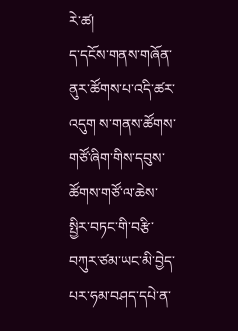རེ་ཚ།
ད་དངོས་གནས་གཞོན་ནུར་ཚོགས་པ་འདི་ཚར་འདུག ས་གནས་ཚོགས་གཙོ་ཞིག་གིས་དབུས་ཚོགས་གཙོ་ལ་ཆེས་སྤྱིར་བཏང་གི་བརྩི་བཀུར་ཙམ་ཡང་མི་བྱེད་པར་ཧམ་བཤད་དཔེ་ན་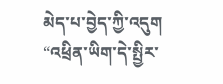མེད་པ་བྱེད་ཀྱི་འདུག
“འཕྲིན་ཡིག་དེ་སྤྱིར་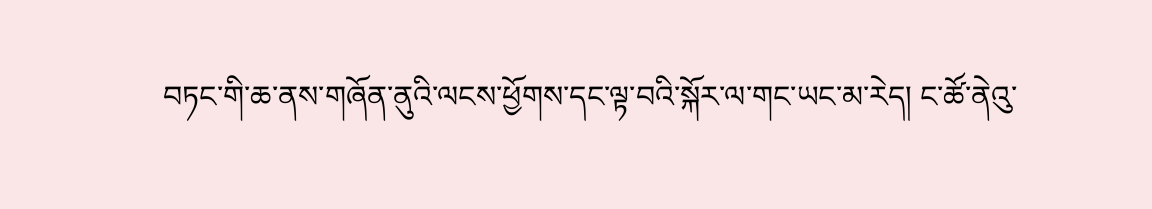བཏང་གི་ཆ་ནས་གཞོན་ནུའི་ལངས་ཕྱོགས་དང་ལྟ་བའི་སྐོར་ལ་གང་ཡང་མ་རེད། ང་ཚོ་ནེའུ་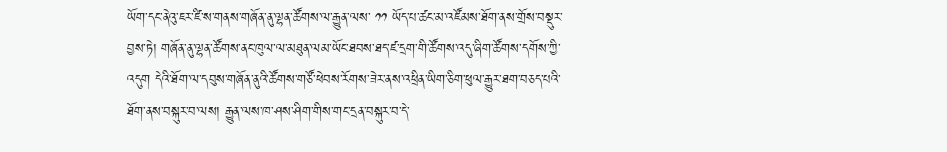ཡོག་དང་ནེའུ་ཇར་ཛི་ས་གནས་གཞོན་ནུ་ལྷན་ཚོགས་ལ་རྒྱུན་ལས་ ༡༡ ཡོད་པ་ཚང་མ་འཛོམས་ཐོག་ནས་གྲོས་བསྡུར་བྱས་ཏེ། གཞོན་ནུ་ལྷན་ཚོགས་ནང་ཁུལ་ལ་མཐུན་ལམ་ཡོང་ཐབས་ཐད་ཛ་དྲག་གི་ཚོགས་འདུ་ཞིག་ཚོགས་དགོས་ཀྱི་འདུག དེའི་ཐོག་ལ་དབུས་གཞོན་ནུའི་ཚོགས་གཙོ་ཕེབས་རོགས་ཟེར་ནས་འཕྲིན་ཡིག་ཅིག་ཕུལ་རྒྱུར་ཐག་བཅད་པའི་ཐོག་ནས་བསྐུར་བ་ལས། རྒྱུན་ལས་ཁ་ཤས་ཤིག་གིས་གང་དྲན་བསྐུར་བ་དེ་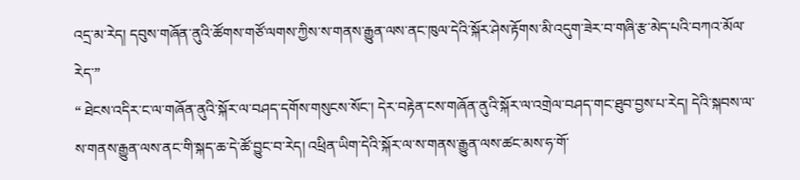འདྲ་མ་རེད། དབུས་གཞོན་ནུའི་ཚོགས་གཙོ་ལགས་ཀྱིས་ས་གནས་རྒྱུན་ལས་ནང་ཁུལ་དེའི་སྐོར་ཤེས་རྟོགས་མི་འདུག་ཟེར་བ་གཞི་རྩ་མེད་པའི་བཀའ་མོལ་རེད་”
“ ཐེངས་འདིར་ང་ལ་གཞོན་ནུའི་སྐོར་ལ་བཤད་དགོས་གསུངས་སོང་། དེར་བརྟེན་ངས་གཞོན་ནུའི་སྐོར་ལ་འགྲེལ་བཤད་གང་ཐུབ་བྱས་པ་རེད། དེའི་སྐབས་ལ་ས་གནས་རྒྱུན་ལས་ནང་གི་སྐད་ཆ་དེ་ཚོ་བྱུང་བ་རེད། འཕྲིན་ཡིག་དེའི་སྐོར་ལ་ས་གནས་རྒྱུན་ལས་ཚང་མས་ཧ་གོ་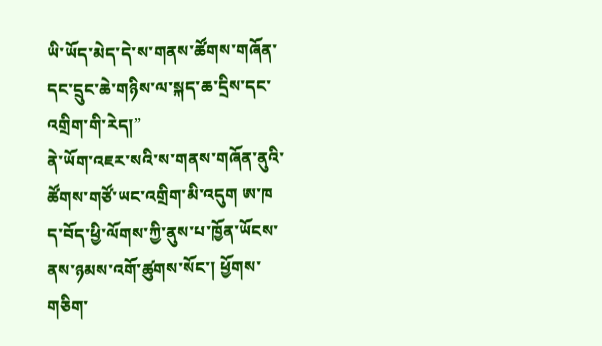ཡི་ཡོད་མེད་དེ་ས་གནས་ཚོགས་གཞོན་དང་དྲུང་ཆེ་གཉིས་ལ་སྐད་ཆ་དྲིས་དང་འགྲིག་གི་རེད།”
ནེ་ཡོག་འཇར་སའི་ས་གནས་གཞོན་ནུའི་ཚོགས་གཙོ་ཡང་འགྲིག་མི་འདུག ཨ་ཁ
ད་བོད་ཕྱི་ལོགས་ཀྱི་ནུས་པ་ཁྱོན་ཡོངས་ནས་ཉམས་འགོ་ཚུགས་སོང་། ཕྱོགས་གཅིག་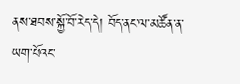ནས་ཐབས་སྐྱོ་བོ་རེད་དེ། བོད་ནང་ལ་མཚོན་ན་ཡག་པོའང་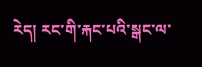རེད། རང་གི་རྐང་པའི་སྒང་ལ་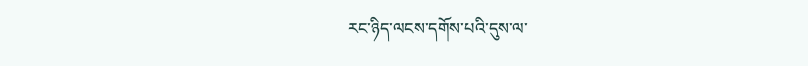རང་ཉིད་ལངས་དགོས་པའི་དུས་ལ་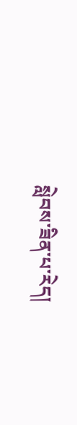སླེབས་ཟིན་པ་རེད།